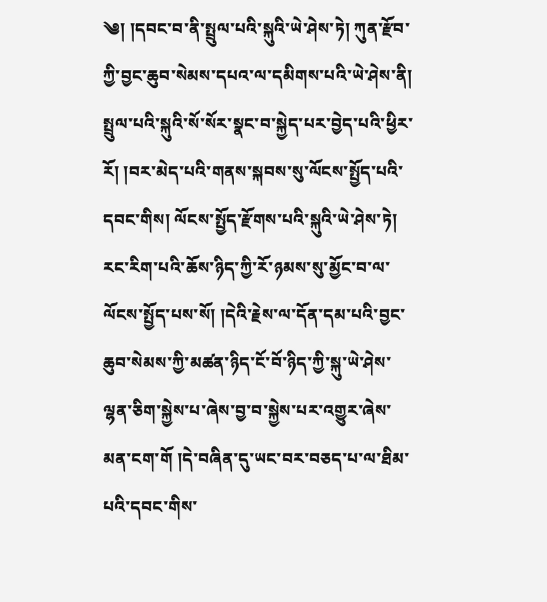༄། །དབང་བ་ནི་སྤྲུལ་པའི་སྐུའི་ཡེ་ཤེས་ཏེ། ཀུན་རྫོབ་ཀྱི་བྱང་ཆུབ་སེམས་དཔའ་ལ་དམིགས་པའི་ཡེ་ཤེས་ནི། སྤྲུལ་པའི་སྐུའི་སོ་སོར་སྣང་བ་སྐྱེད་པར་བྱེད་པའི་ཕྱིར་རོ། །བར་མེད་པའི་གནས་སྐབས་སུ་ལོངས་སྤྱོད་པའི་དབང་གིས། ལོངས་སྤྱོད་རྫོགས་པའི་སྐུའི་ཡེ་ཤེས་ཏེ། རང་རིག་པའི་ཆོས་ཉིད་ཀྱི་རོ་ཉམས་སུ་མྱོང་བ་ལ་ལོངས་སྤྱོད་པས་སོ། །དེའི་རྗེས་ལ་དོན་དམ་པའི་བྱང་ཆུབ་སེམས་ཀྱི་མཚན་ཉིད་ངོ་བོ་ཉིད་ཀྱི་སྐུ་ཡེ་ཤེས་ལྷན་ཅིག་སྐྱེས་པ་ཞེས་བྱ་བ་སྐྱེས་པར་འགྱུར་ཞེས་མན་ངག་གོ །དེ་བཞིན་དུ་ཡང་བར་བཅད་པ་ལ་ཐིམ་པའི་དབང་གིས་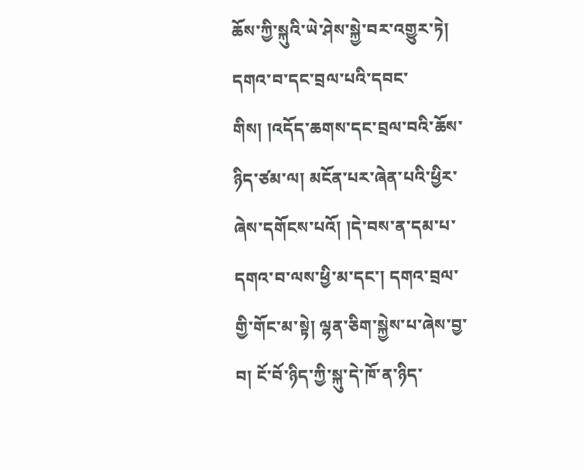ཆོས་ཀྱི་སྐུའི་ཡེ་ཤེས་སྐྱེ་བར་འགྱུར་ཏེ། དགའ་བ་དང་བྲལ་པའི་དབང་གིས། །འདོད་ཆགས་དང་བྲལ་བའི་ཆོས་ཉིད་ཙམ་ལ། མངོན་པར་ཞེན་པའི་ཕྱིར་ཞེས་དགོངས་པའོ། །དེ་བས་ན་དམ་པ་དགའ་བ་ལས་ཕྱི་མ་དང་། དགའ་བྲལ་གྱི་གོང་མ་སྟེ། ལྷན་ཅིག་སྐྱེས་པ་ཞེས་བྱ་བ། ངོ་བོ་ཉིད་ཀྱི་སྐུ་དེ་ཁོ་ན་ཉིད་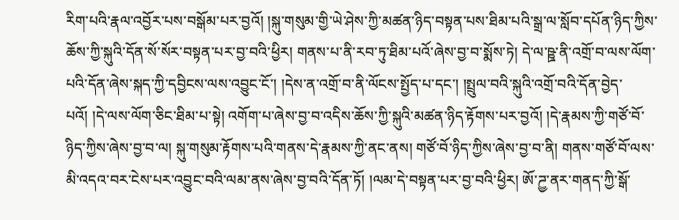རིག་པའི་རྣལ་འབྱོར་པས་བསྒོམ་པར་བྱའོ། །སྐུ་གསུམ་གྱི་ཡེ་ཤེས་ཀྱི་མཚན་ཉིད་བསྟན་པས་ཐིམ་པའི་སྒྲ་ལ་སློབ་དཔོན་ཉིད་ཀྱིས་ཆོས་ཀྱི་སྐུའི་དོན་སོ་སོར་བསྟན་པར་བྱ་བའི་ཕྱིར། གནས་པ་ནི་རབ་ཏུ་ཐིམ་པའོ་ཞེས་བྱ་བ་སྨོས་ཏེ། དེ་ལ་ཥྛ་ནི་འགྲོ་བ་ལས་ལོག་པའི་དོན་ཞེས་སྐད་ཀྱི་དབྱིངས་ལས་འབྱུང་ངོ་། །དེས་ན་འགྲོ་བ་ནི་ལོངས་སྤྱོད་པ་དང་། །སྤྲུལ་བའི་སྐུའི་འགྲོ་བའི་དོན་བྱེད་པའོ། །དེ་ལས་ལོག་ཅིང་ཐིམ་པ་སྟེ། འགོག་པ་ཞེས་བྱ་བ་འདིས་ཆོས་ཀྱི་སྐུའི་མཚན་ཉིད་རྟོགས་པར་བྱའོ། །དེ་རྣམས་ཀྱི་གཙོ་བོ་ཉིད་ཀྱིས་ཞེས་བྱ་བ་ལ། སྐུ་གསུམ་རྟོགས་པའི་གནས་དེ་རྣམས་ཀྱི་ནང་ནས། གཙོ་བོ་ཉིད་ཀྱིས་ཞེས་བྱ་བ་ནི། གནས་གཙོ་བོ་ལས་མི་འདའ་བར་ངེས་པར་འབྱུང་བའི་ལམ་ནས་ཞེས་བྱ་བའི་དོན་ཏོ། །ལམ་དེ་བསྟན་པར་བྱ་བའི་ཕྱིར། ཨོ་ཌྱ་ནར་གནད་ཀྱི་སྒོ་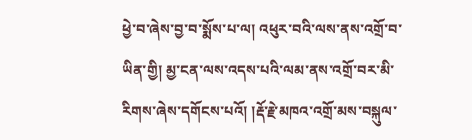ཕྱེ་བ་ཞེས་བྱ་བ་སྨོས་པ་ལ། འཕུར་བའི་ལས་ནས་འགྲོ་བ་ཡིན་གྱི། མྱ་ངན་ལས་འདས་པའི་ལམ་ནས་འགྲོ་བར་མི་རིགས་ཞེས་དགོངས་པའོ། །རྡོ་རྗེ་མཁའ་འགྲོ་མས་བསྐུལ་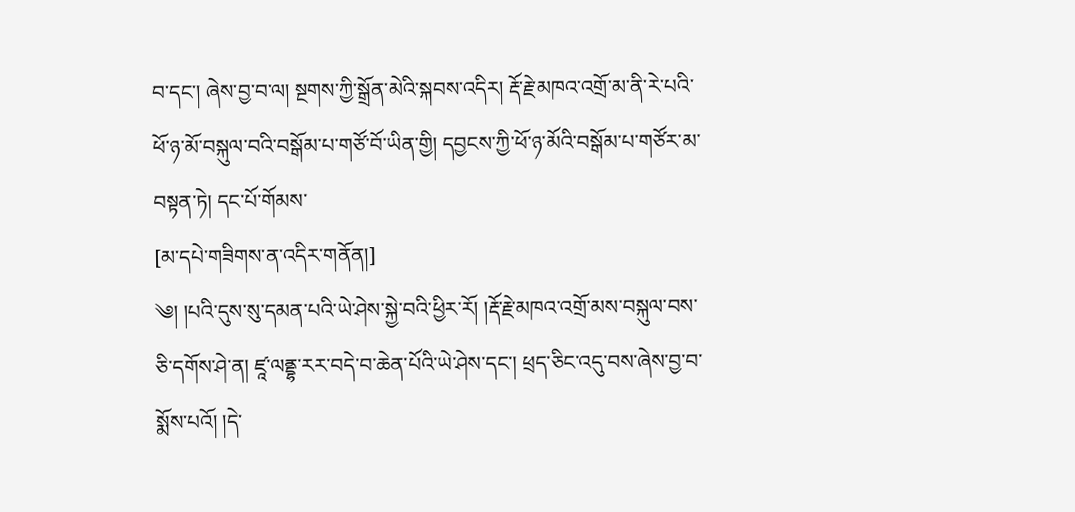བ་དང་། ཞེས་བྱ་བ་ལ། སྔགས་ཀྱི་སྒྲོན་མེའི་སྐབས་འདིར། རྡོ་རྗེ་མཁའ་འགྲོ་མ་ནི་རེ་པའི་ཕོ་ཉ་མོ་བསྐུལ་བའི་བསྒོམ་པ་གཙོ་བོ་ཡིན་གྱི། དབྱངས་ཀྱི་ཕོ་ཉ་མོའི་བསྒོམ་པ་གཙོར་མ་བསྟན་ཏེ། དང་པོ་གོམས་
[མ་དཔེ་གཟིགས་ན་འདིར་གནོན།]
༄། །པའི་དུས་སུ་དམན་པའི་ཡེ་ཤེས་སྐྱེ་བའི་ཕྱིར་རོ། །རྡོ་རྗེ་མཁའ་འགྲོ་མས་བསྐུལ་བས་ཅི་དགོས་ཤེ་ན། ཛཱ་ལནྡྷ་རར་བདེ་བ་ཆེན་པོའི་ཡེ་ཤེས་དང་། ཕྲད་ཅིང་འདུ་བས་ཞེས་བྱ་བ་སྨོས་པའོ། །དེ་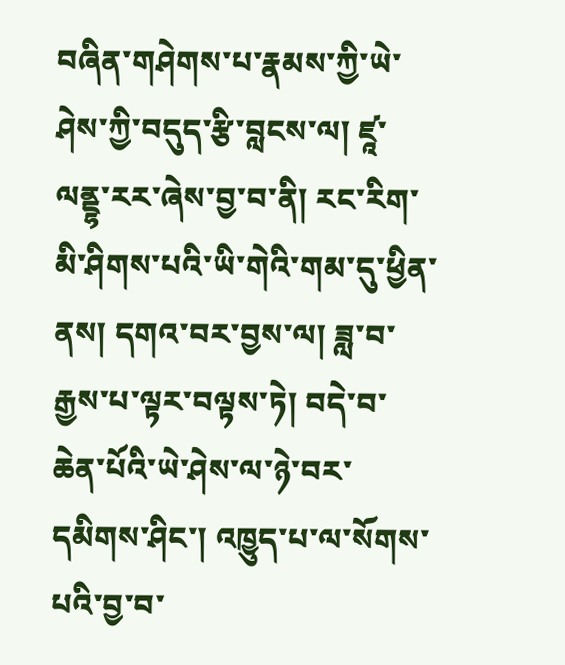བཞིན་གཤེགས་པ་རྣམས་ཀྱི་ཡེ་ཤེས་ཀྱི་བདུད་རྩི་བླངས་ལ། ཛཱ་ལནྡྷ་རར་ཞེས་བྱ་བ་ནི། རང་རིག་མི་ཤིགས་པའི་ཡི་གེའི་གམ་དུ་ཕྱིན་ནས། དགའ་བར་བྱས་ལ། ཟླ་བ་རྒྱས་པ་ལྟར་བལྟས་ཏེ། བདེ་བ་ཆེན་པོའི་ཡེ་ཤེས་ལ་ཉེ་བར་དམིགས་ཤིང་། འཁྱུད་པ་ལ་སོགས་པའི་བྱ་བ་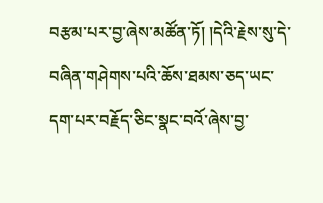བརྩམ་པར་བྱ་ཞེས་མཚོན་ཏོ། །དེའི་རྗེས་སུ་དེ་བཞིན་གཤེགས་པའི་ཆོས་ཐམས་ཅད་ཡང་དག་པར་བརྗོད་ཅིང་སྣང་བའོ་ཞེས་བྱ་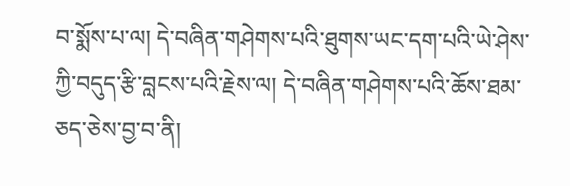བ་སྨོས་པ་ལ། དེ་བཞིན་གཤེགས་པའི་ཐུགས་ཡང་དག་པའི་ཡེ་ཤེས་ཀྱི་བདུད་རྩི་བླངས་པའི་རྗེས་ལ། དེ་བཞིན་གཤེགས་པའི་ཆོས་ཐམ་ཅད་ཅེས་བྱ་བ་ནི།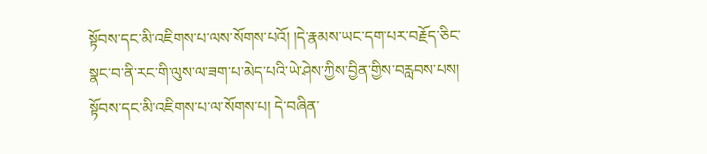སྟོབས་དང་མི་འཇིགས་པ་ལས་སོགས་པའོ། །དེ་རྣམས་ཡང་དག་པར་བརྗོད་ཅིང་སྣང་བ་ནི་རང་གི་ལུས་ལ་ཟག་པ་མེད་པའི་ཡེ་ཤེས་ཀྱིས་བྱིན་གྱིས་བརླབས་པས། སྟོབས་དང་མི་འཇིགས་པ་ལ་སོགས་པ། དེ་བཞིན་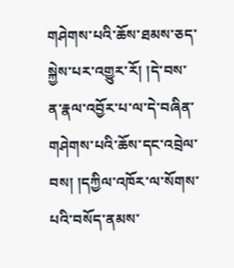གཤེགས་པའི་ཆོས་ཐམས་ཅད་སྐྱེས་པར་འགྱུར་རོ། །དེ་བས་ན་རྣལ་འབྱོར་པ་ལ་དེ་བཞིན་གཤེགས་པའི་ཆོས་དང་འབྲེལ་བས། །དཀྱིལ་འཁོར་ལ་སོགས་པའི་བསོད་ནམས་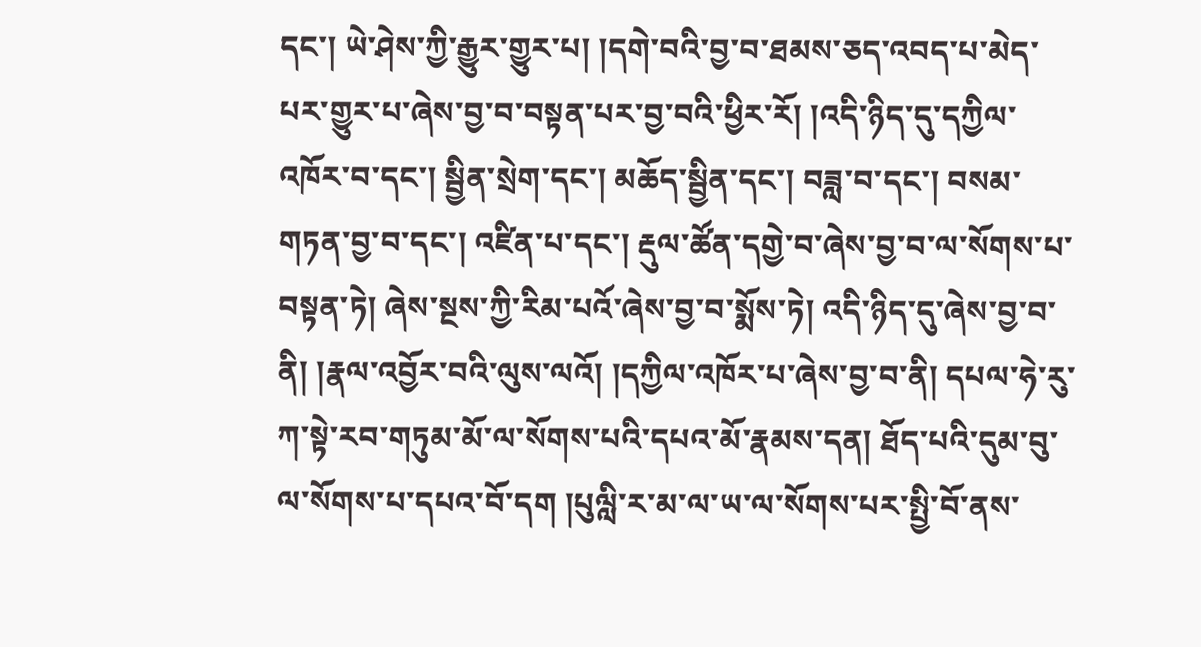དང་། ཡེ་ཤེས་ཀྱི་རྒྱུར་གྱུར་པ། །དགེ་བའི་བྱ་བ་ཐམས་ཅད་འབད་པ་མེད་པར་གྱུར་པ་ཞེས་བྱ་བ་བསྟན་པར་བྱ་བའི་ཕྱིར་རོ། །འདི་ཉིད་དུ་དཀྱིལ་འཁོར་བ་དང་། སྦྱིན་སྲེག་དང་། མཆོད་སྦྱིན་དང་། བཟླ་བ་དང་། བསམ་གཏན་བྱ་བ་དང་། འཛིན་པ་དང་། རྡུལ་ཚོན་དགྱེ་བ་ཞེས་བྱ་བ་ལ་སོགས་པ་བསྟན་ཏེ། ཞེས་སྔས་ཀྱི་རིམ་པའོ་ཞེས་བྱ་བ་སྨོས་ཏེ། འདི་ཉིད་དུ་ཞེས་བྱ་བ་ནི། །རྣལ་འབྱོར་བའི་ལུས་ལའོ། །དཀྱིལ་འཁོར་པ་ཞེས་བྱ་བ་ནི། དཔལ་ཧེ་རུ་ཀ་སྟེ་རབ་གཏུམ་མོ་ལ་སོགས་པའི་དཔའ་མོ་རྣམས་དན། ཐོད་པའི་དུམ་བུ་ལ་སོགས་པ་དཔའ་བོ་དག །པུལླི་ར་མ་ལ་ཡ་ལ་སོགས་པར་སྤྱི་བོ་ནས་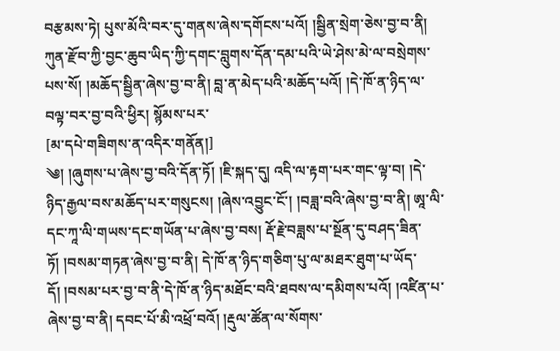བརྩམས་ཏེ། པུས་མོའི་བར་དུ་གནས་ཞེས་དགོངས་པའོ། །སྦྱིན་སྲེག་ཅེས་བྱ་བ་ནི། ཀུན་རྫོབ་ཀྱི་བྱང་ཆུབ་ཡིད་ཀྱི་དགང་བླུགས་དོན་དམ་པའི་ཡེ་ཤེས་མེ་ལ་བསྲེགས་པས་སོ། །མཆོད་སྦྱིན་ཞེས་བྱ་བ་ནི། བླ་ན་མེད་པའི་མཆོད་པའོ། །དེ་ཁོ་ན་ཉིད་ལ་བལྟ་བར་བྱ་བའི་ཕྱིར། སྙོམས་པར་
[མ་དཔེ་གཟིགས་ན་འདིར་གནོན།]
༄། །ཞུགས་པ་ཞེས་བྱ་བའི་དོན་ཏོ། །ཇི་སྐད་དུ། འདི་ལ་རྟག་པར་གང་ལྟ་བ། །དེ་ཉིད་རྒྱལ་བས་མཆོད་པར་གསུངས། །ཞེས་འབྱུང་ངོ་། །བཟླ་བའི་ཞེས་བྱ་བ་ནི། ཨཱ་ལི་དང་ཀཱ་ལི་གཡས་དང་གཡོན་པ་ཞེས་བྱ་བས། རྡོ་རྗེ་བཟླས་པ་སྔོན་དུ་བཤད་ཟིན་ཏོ། །བསམ་གཏན་ཞེས་བྱ་བ་ནི། དེ་ཁོ་ན་ཉིད་གཅིག་པུ་ལ་མཐར་ཐུག་པ་ཡོད་དོ། །བསམ་པར་བྱ་བ་ནི་དེ་ཁོ་ན་ཉིད་མཐོང་བའི་ཐབས་ལ་དམིགས་པའོ། །འཛིན་པ་ཞེས་བྱ་བ་ནི། དབང་པོ་མི་འཕྲོ་བའོ། །རྡུལ་ཚོན་ལ་སོགས་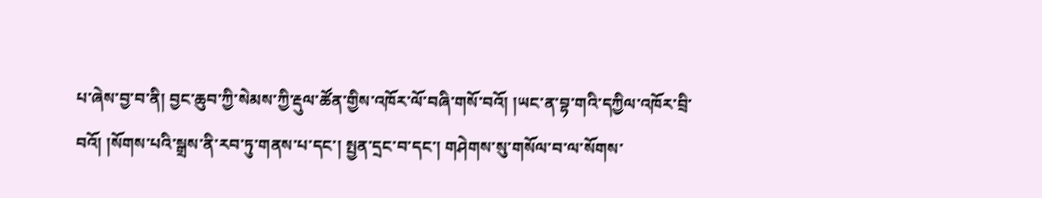པ་ཞེས་བྱ་བ་ནི། བྱང་ཆུབ་ཀྱི་སེམས་ཀྱི་རྡུལ་ཚོན་གྱིས་འཁོར་ལོ་བཞི་གསོ་བའོ། །ཡང་ན་བྷ་གའི་དཀྱིལ་འཁོར་བྲི་བའོ། །སོགས་པའི་སྒྲས་ནི་རབ་ཏུ་གནས་པ་དང་། སྤྱན་དྲང་བ་དང་། གཤེགས་སུ་གསོལ་བ་ལ་སོགས་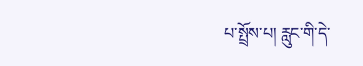པ་སྤྲོས་པ། རླུང་གི་དེ་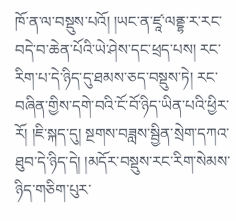ཁོ་ན་ལ་བསྡུས་པའོ། །ཡང་ན་ཛཱ་ལནྡྷ་ར་རང་བདེ་བ་ཆེན་པོའི་ཡེ་ཤེས་དང་ཕྲད་པས། རང་རིག་པ་དེ་ཉིད་དུ་ཐམས་ཅད་བསྡུས་ཏེ། རང་བཞིན་གྱིས་དགེ་བའི་ངོ་བོ་ཉིད་ཡིན་པའི་ཕྱིར་རོ། །ཇི་སྐད་དུ། སྔགས་བཟླས་སྦྱིན་སྲེག་དཀའ་ཐུབ་དེ་ཉིད་དེ། །མདོར་བསྡུས་རང་རིག་སེམས་ཉིད་གཅིག་པུར་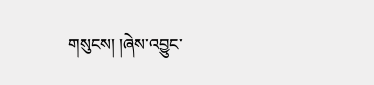གསུངས། །ཞེས་འབྱུང་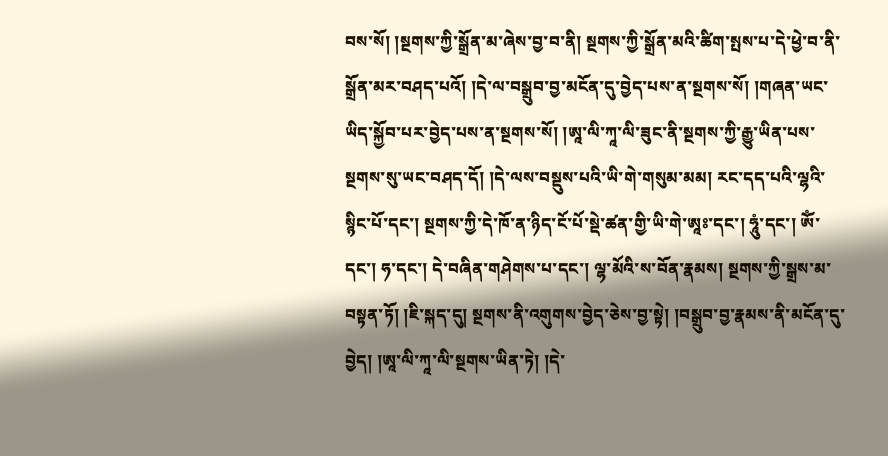བས་སོ། །སྔགས་ཀྱི་སྒྲོན་མ་ཞེས་བྱ་བ་ནི། སྔགས་ཀྱི་སྒྲོན་མའི་ཚིག་སྤས་པ་དེ་ཕྱེ་བ་ནི་སྒྲོན་མར་བཤད་པའོ། །དེ་ལ་བསྒྲུབ་བྱ་མངོན་དུ་བྱེད་པས་ན་སྔགས་སོ། །གཞན་ཡང་ཡིད་སྐྱོབ་པར་བྱེད་པས་ན་སྔགས་སོ། །ཨཱ་ལི་ཀཱ་ལི་ཟུང་ནི་སྔགས་ཀྱི་རྒྱུ་ཡིན་པས་སྔགས་སུ་ཡང་བཤད་དོ། །དེ་ལས་བསྡུས་པའི་ཡི་གེ་གསུམ་མམ། རང་དད་པའི་ལྷའི་སྙིང་པོ་དང་། སྔགས་ཀྱི་དེ་ཁོ་ན་ཉིད་ངོ་པོ་སྡེ་ཚན་གྱི་ཡི་གེ་ཨཱཿ་དང་། ཧཱུཾ་དང་། ཨོཾ་དང་། ཧ་དང་། དེ་བཞིན་གཤེགས་པ་དང་། ལྷ་མོའི་ས་བོན་རྣམས། སྔགས་ཀྱི་སྒྲས་མ་བསྟན་ཏོ། །ཇི་སྐད་དུ། སྔགས་ནི་འགུགས་བྱེད་ཅེས་བྱ་སྟེ། །བསྒྲུབ་བྱ་རྣམས་ནི་མངོན་དུ་བྱེད། །ཨཱ་ལི་ཀཱ་ལི་སྔགས་ཡིན་ཏེ། །དེ་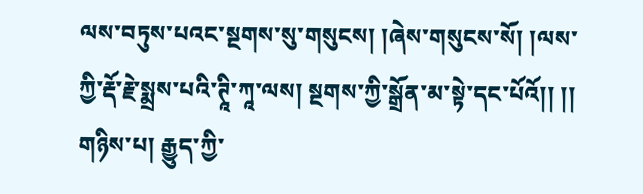ལས་བཏུས་པའང་སྔགས་སུ་གསུངས། །ཞེས་གསུངས་སོ། །ལས་ཀྱི་རྡོ་རྗེ་སྨྲས་པའི་ཊཱི་ཀཱ་ལས། སྔགས་ཀྱི་སྒྲོན་མ་སྟེ་དང་པོའོ།། །།
གཉིས་པ། རྒྱུད་ཀྱི་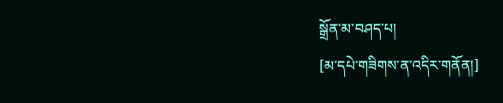སྒྲོན་མ་བཤད་པ།
[མ་དཔེ་གཟིགས་ན་འདིར་གནོན།]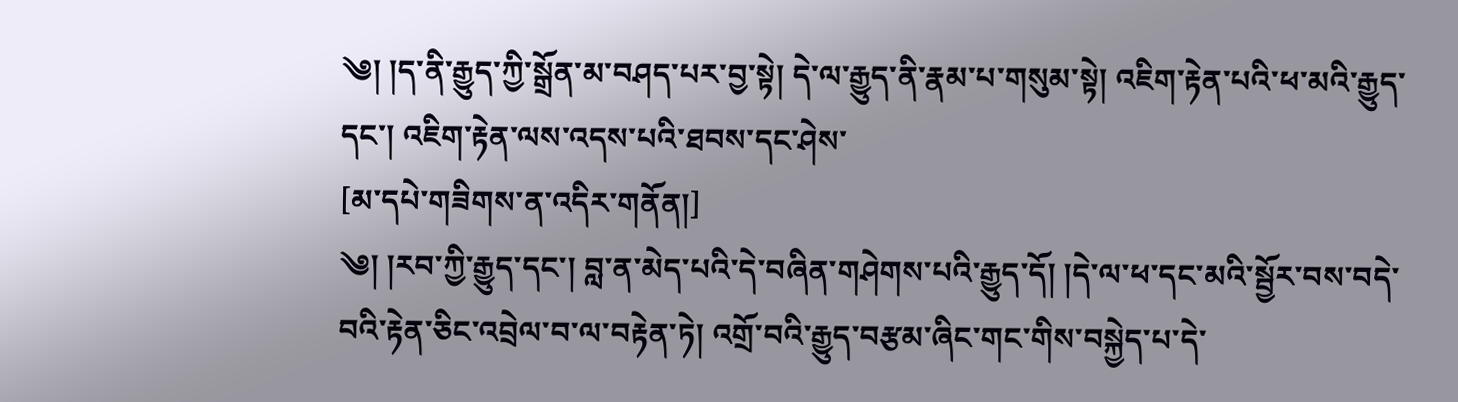༄། །ད་ནི་རྒྱུད་ཀྱི་སྒྲོན་མ་བཤད་པར་བྱ་སྟེ། དེ་ལ་རྒྱུད་ནི་རྣམ་པ་གསུམ་སྟེ། འཇིག་རྟེན་པའི་ཕ་མའི་རྒྱུད་དང་། འཇིག་རྟེན་ལས་འདས་པའི་ཐབས་དང་ཤེས་
[མ་དཔེ་གཟིགས་ན་འདིར་གནོན།]
༄། །རབ་ཀྱི་རྒྱུད་དང་། བླ་ན་མེད་པའི་དེ་བཞིན་གཤེགས་པའི་རྒྱུད་དོ། །དེ་ལ་ཕ་དང་མའི་སྦྱོར་བས་བདེ་བའི་རྟེན་ཅིང་འབྲེལ་བ་ལ་བརྟེན་ཏེ། འགྲོ་བའི་རྒྱུད་བརྩམ་ཞིང་གང་གིས་བསྐྱེད་པ་དེ་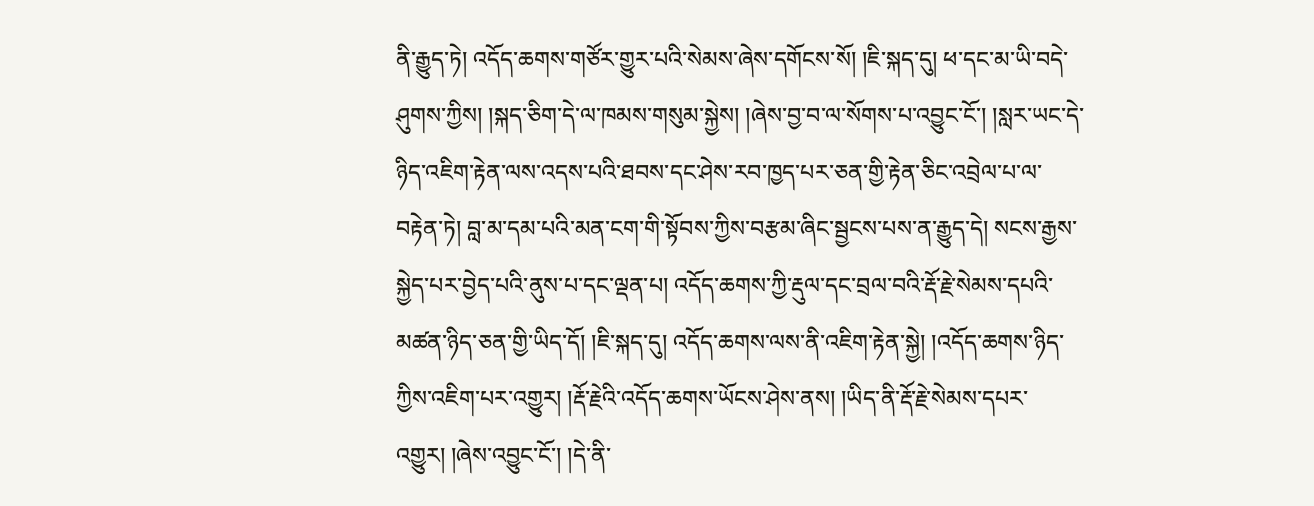ནི་རྒྱུད་ཏེ། འདོད་ཆགས་གཙོར་གྱུར་པའི་སེམས་ཞེས་དགོངས་སོ། །ཇི་སྐད་དུ། ཕ་དང་མ་ཡི་བདེ་ཤུགས་ཀྱིས། །སྐད་ཅིག་དེ་ལ་ཁམས་གསུམ་སྐྱེས། །ཞེས་བྱ་བ་ལ་སོགས་པ་འབྱུང་ངོ་། །སླར་ཡང་དེ་ཉིད་འཇིག་རྟེན་ལས་འདས་པའི་ཐབས་དང་ཤེས་རབ་ཁྱད་པར་ཅན་གྱི་རྟེན་ཅིང་འབྲེལ་པ་ལ་བརྟེན་ཏེ། བླ་མ་དམ་པའི་མན་ངག་གི་སྟོབས་ཀྱིས་བརྩམ་ཞིང་སྦྱངས་པས་ན་རྒྱུད་དེ། སངས་རྒྱས་སྐྱེད་པར་བྱེད་པའི་ནུས་པ་དང་ལྡན་པ། འདོད་ཆགས་ཀྱི་རྡུལ་དང་བྲལ་བའི་རྡོ་རྗེ་སེམས་དཔའི་མཚན་ཉིད་ཅན་གྱི་ཡིད་དོ། །ཇི་སྐད་དུ། འདོད་ཆགས་ལས་ནི་འཇིག་རྟེན་སྐྱེ། །འདོད་ཆགས་ཉིད་ཀྱིས་འཇིག་པར་འགྱུར། །རྡོ་རྗེའི་འདོད་ཆགས་ཡོངས་ཤེས་ནས། །ཡིད་ནི་རྡོ་རྗེ་སེམས་དཔར་འགྱུར། །ཞེས་འབྱུང་ངོ་། །དེ་ནི་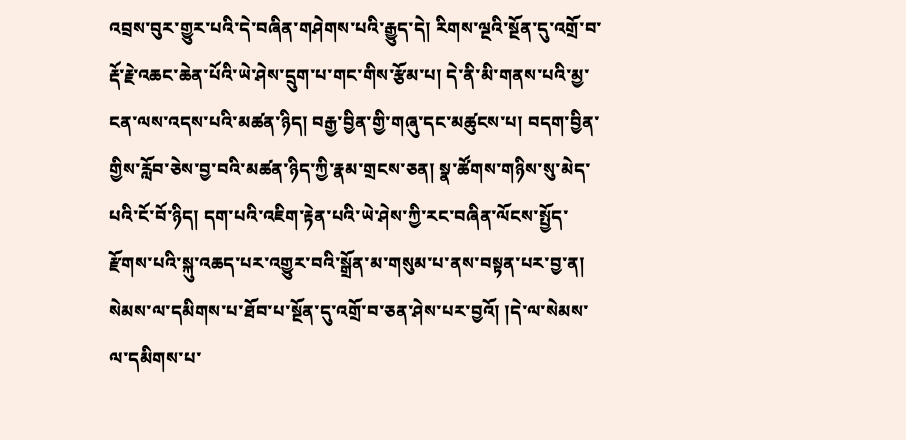འབྲས་བུར་གྱུར་པའི་དེ་བཞིན་གཤེགས་པའི་རྒྱུད་དེ། རིགས་ལྔའི་སྔོན་དུ་འགྲོ་བ་རྡོ་རྗེ་འཆང་ཆེན་པོའི་ཡེ་ཤེས་དྲུག་པ་གང་གིས་རྩོམ་པ། དེ་ནི་མི་གནས་པའི་མྱ་ངན་ལས་འདས་པའི་མཚན་ཉིད། བརྒྱ་བྱིན་གྱི་གཞུ་དང་མཚུངས་པ། བདག་བྱིན་གྱིས་རློབ་ཅེས་བྱ་བའི་མཚན་ཉིད་ཀྱི་རྣམ་གྲངས་ཅན། སྣ་ཚོགས་གཉིས་སུ་མེད་པའི་ངོ་བོ་ཉིད། དག་པའི་འཇིག་རྟེན་པའི་ཡེ་ཤེས་ཀྱི་རང་བཞིན་ལོངས་སྤྱོད་རྫོགས་པའི་སྐུ་འཆད་པར་འགྱུར་བའི་སྒྲོན་མ་གསུམ་པ་ནས་བསྟན་པར་བྱ་ན། སེམས་ལ་དམིགས་པ་ཐོབ་པ་སྔོན་དུ་འགྲོ་བ་ཅན་ཤེས་པར་བྱའོ། །དེ་ལ་སེམས་ལ་དམིགས་པ་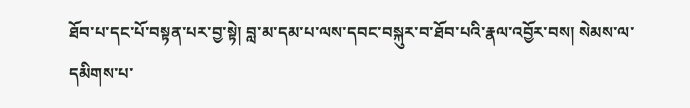ཐོབ་པ་དང་པོ་བསྟན་པར་བྱ་སྟེ། བླ་མ་དམ་པ་ལས་དབང་བསྐུར་བ་ཐོབ་པའི་རྣལ་འབྱོར་བས། སེམས་ལ་དམིགས་པ་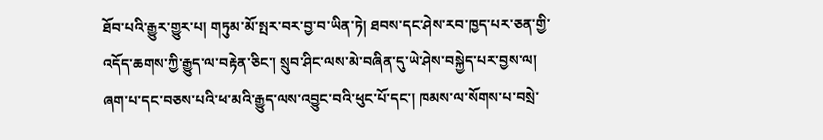ཐོབ་པའི་རྒྱུར་གྱུར་པ། གཏུམ་མོ་སྤར་བར་བྱ་བ་ཡིན་ཏེ། ཐབས་དང་ཤེས་རབ་ཁྱད་པར་ཅན་གྱི་འདོད་ཆགས་ཀྱི་རྒྱུད་ལ་བརྟེན་ཅིང་། སྲུབ་ཤིང་ལས་མེ་བཞིན་དུ་ཡེ་ཤེས་བསྐྱེད་པར་བྱས་ལ། ཞག་པ་དང་བཅས་པའི་ཕ་མའི་རྒྱུད་ལས་འབྱུང་བའི་ཕུང་པོ་དང་། ཁམས་ལ་སོགས་པ་བསྲེ་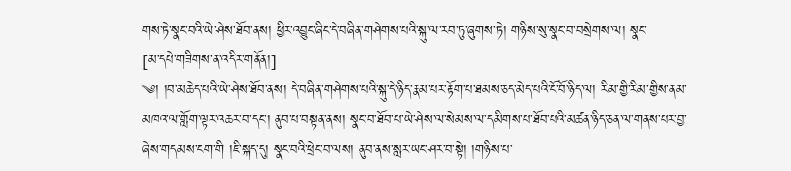གས་ཏེ་སྣང་བའི་ཡེ་ཤེས་ཐོབ་ནས། ཕྱིར་འབྱུང་ཞིང་དེ་བཞིན་གཤེགས་པའི་སྐུ་ལ་རབ་ཏུ་ཞུགས་ཏེ། གཉིས་སུ་སྣང་བ་བསྲེགས་ལ། སྣང་
[མ་དཔེ་གཟིགས་ན་འདིར་གནོན།]
༄། །བ་མཆེད་པའི་ཡེ་ཤེས་ཐོབ་ནས། དེ་བཞིན་གཤེགས་པའི་སྐུ་དེ་ཉིད་རྣམ་པར་རྟོག་པ་ཐམས་ཅད་མེད་པའི་ངོ་བོ་ཉིད་ལ། རིམ་གྱི་རིམ་གྱིས་ནམ་མཁའ་ལ་གློག་ལྟར་འཆར་བ་དང་། ནུབ་པ་བསྟན་ནས། སྣང་བ་ཐོབ་པ་ཡེ་ཤེས་ལ་སེམས་ལ་དམིགས་པ་ཐོབ་པའི་མཚན་ཉིད་ཅན་ལ་གནས་པར་བྱ་ཞེས་གདམས་ངག་གི །ཇི་སྐད་དུ། སྣང་བའི་ཕྲེང་བ་ལས། ནུབ་ནས་སླར་ཡང་ཤར་བ་སྟེ། །གཉིས་པ་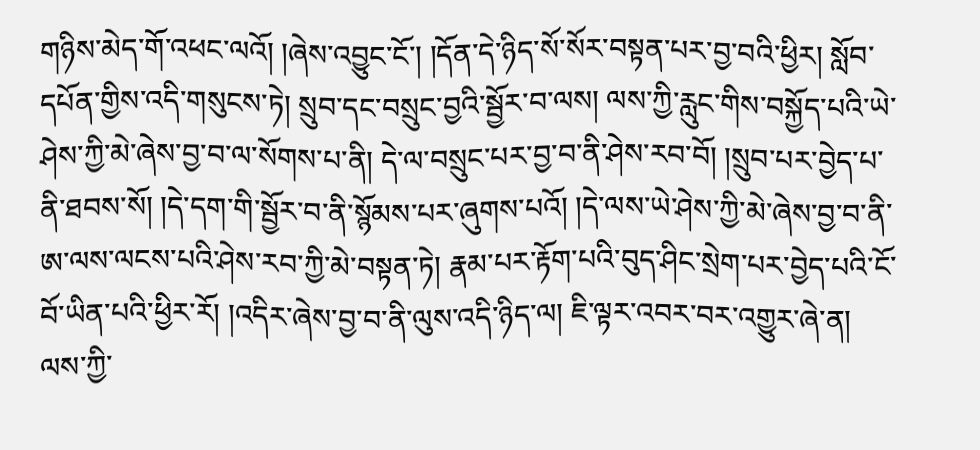གཉིས་མེད་གོ་འཕང་ལའོ། །ཞེས་འབྱུང་ངོ་། །དོན་དེ་ཉིད་སོ་སོར་བསྟན་པར་བྱ་བའི་ཕྱིར། སློབ་དཔོན་གྱིས་འདི་གསུངས་ཏེ། སྲུབ་དང་བསྲུང་བྱའི་སྦྱོར་བ་ལས། ལས་ཀྱི་རླུང་གིས་བསྐྱོད་པའི་ཡེ་ཤེས་ཀྱི་མེ་ཞེས་བྱ་བ་ལ་སོགས་པ་ནི། དེ་ལ་བསྲུང་པར་བྱ་བ་ནི་ཤེས་རབ་བོ། །སྲུབ་པར་བྱེད་པ་ནི་ཐབས་སོ། །དེ་དག་གི་སྦྱོར་བ་ནི་སྙོམས་པར་ཞུགས་པའོ། །དེ་ལས་ཡེ་ཤེས་ཀྱི་མེ་ཞེས་བྱ་བ་ནི་ཨ་ལས་ལངས་པའི་ཤེས་རབ་ཀྱི་མེ་བསྟན་ཏེ། རྣམ་པར་རྟོག་པའི་བུད་ཤིང་སྲེག་པར་བྱེད་པའི་ངོ་བོ་ཡིན་པའི་ཕྱིར་རོ། །འདིར་ཞེས་བྱ་བ་ནི་ལུས་འདི་ཉིད་ལ། ཇི་ལྟར་འབར་བར་འགྱུར་ཞེ་ན། ལས་ཀྱི་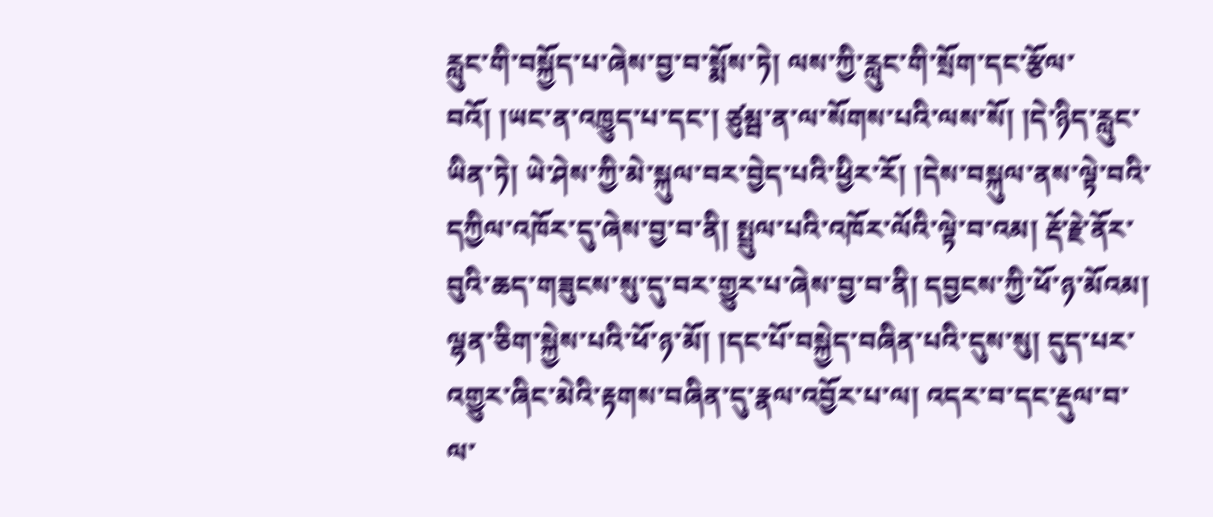རླུང་གི་བསྐྱོད་པ་ཞེས་བྱ་བ་སྨོས་ཏེ། ལས་ཀྱི་རླུང་གི་སྲོག་དང་རྩོལ་བའོ། །ཡང་ན་འཁྱུད་པ་དང་། ཙུམྦ་ན་ལ་སོགས་པའི་ལས་སོ། །དེ་ཉིད་རླུང་ཡིན་ཏེ། ཡེ་ཤེས་ཀྱི་མེ་སྐུལ་བར་བྱེད་པའི་ཕྱིར་རོ། །དེས་བསྐུལ་ནས་ལྟེ་བའི་དཀྱིལ་འཁོར་དུ་ཞེས་བྱ་བ་ནི། སྤྲུལ་པའི་འཁོར་ལོའི་ལྟེ་བ་འམ། རྡོ་རྗེ་ནོར་བུའི་ཆད་གཟུངས་སུ་དུ་བར་གྱུར་པ་ཞེས་བྱ་བ་ནི། དབྱངས་ཀྱི་ཕོ་ཉ་མོའམ། ལྷན་ཅིག་སྐྱེས་པའི་ཕོ་ཉ་མོ། །དང་པོ་བསྐྱེད་བཞིན་པའི་དུས་སུ། དུད་པར་འགྱུར་ཞིང་མེའི་རྟགས་བཞིན་དུ་རྣལ་འབྱོར་པ་ལ། འདར་བ་དང་རྡུལ་བ་ལ་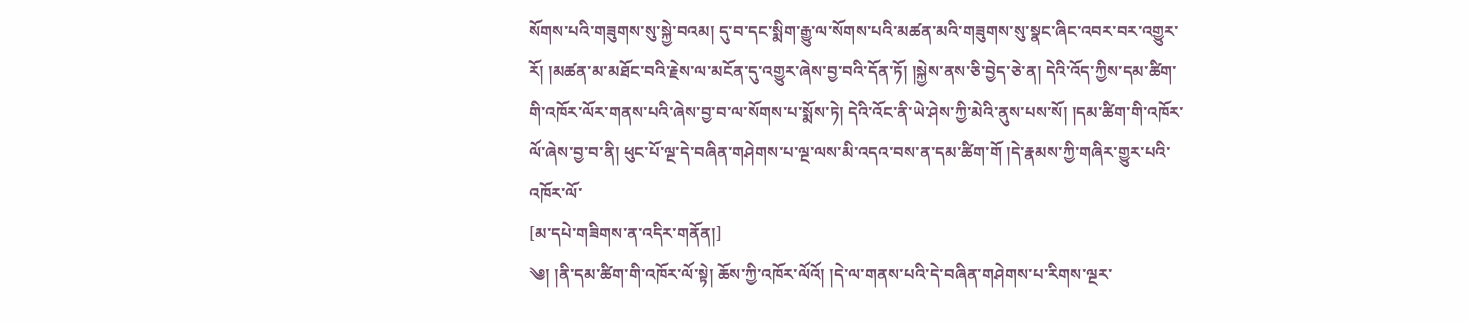སོགས་པའི་གཟུགས་སུ་སྐྱེ་བའམ། དུ་བ་དང་སྨིག་རྒྱུ་ལ་སོགས་པའི་མཚན་མའི་གཟུགས་སུ་སྣང་ཞིང་འབར་བར་འགྱུར་རོ། །མཚན་མ་མཐོང་བའི་རྗེས་ལ་མངོན་དུ་འགྱུར་ཞེས་བྱ་བའི་དོན་ཏོ། །སྐྱེས་ནས་ཅི་བྱེད་ཅེ་ན། དེའི་འོད་ཀྱིས་དམ་ཚིག་གི་འཁོར་ལོར་གནས་པའི་ཞེས་བྱ་བ་ལ་སོགས་པ་སྨོས་ཏེ། དེའི་འོང་ནི་ཡེ་ཤེས་ཀྱི་མེའི་ནུས་པས་སོ། །དམ་ཚིག་གི་འཁོར་ལོ་ཞེས་བྱ་བ་ནི། ཕུང་པོ་ལྔ་དེ་བཞིན་གཤེགས་པ་ལྔ་ལས་མི་འདའ་བས་ན་དམ་ཚིག་གོ །དེ་རྣམས་ཀྱི་གཞིར་གྱུར་པའི་འཁོར་ལོ་
[མ་དཔེ་གཟིགས་ན་འདིར་གནོན།]
༄། །ནི་དམ་ཚིག་གི་འཁོར་ལོ་སྟེ། ཆོས་ཀྱི་འཁོར་ལོའོ། །དེ་ལ་གནས་པའི་དེ་བཞིན་གཤེགས་པ་རིགས་ལྔར་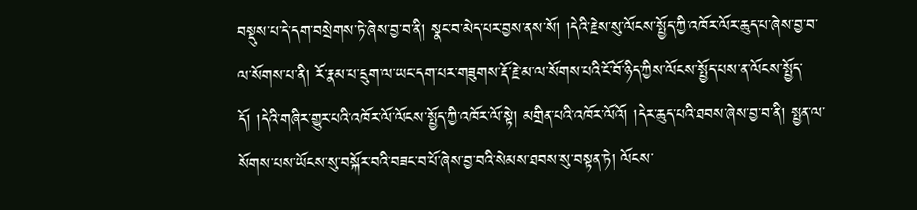བསྡུས་པ་དེ་དག་བསྲེགས་ཏེ་ཞེས་བྱ་བ་ནི། སྣང་བ་མེད་པར་བྱས་ནས་སོ། །དེའི་རྗེས་སུ་ལོངས་སྤྱོད་ཀྱི་འཁོར་ལོར་ཆུད་པ་ཞེས་བྱ་བ་ལ་སོགས་པ་ནི། རོ་རྣམ་པ་དྲུག་ལ་ཡང་དག་པར་གཟུགས་རྡོ་རྗེ་མ་ལ་སོགས་པའི་ངོ་བོ་ཉིད་ཀྱིས་ལོངས་སྤྱོད་པས་ན་ལོངས་སྤྱོད་དོ། །དེའི་གཞིར་གྱུར་པའི་འཁོར་ལོ་ལོངས་སྤྱོད་ཀྱི་འཁོར་ལོ་སྟེ། མགྲིན་པའི་འཁོར་ལོའོ། །དེར་ཆུད་པའི་ཐབས་ཞེས་བྱ་བ་ནི། སྤྱན་ལ་སོགས་པས་ཡོངས་སུ་བསྐོར་བའི་བཟང་བ་པོ་ཞེས་བྱ་བའི་སེམས་ཐབས་སུ་བསྟན་ཏེ། ལོངས་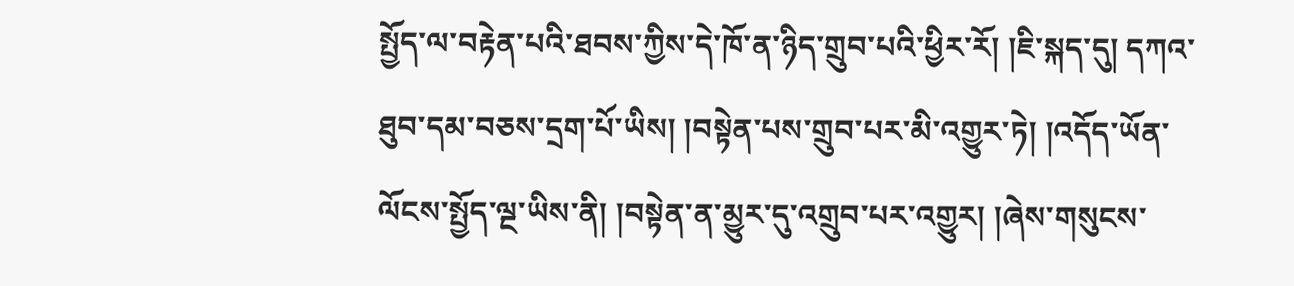སྤྱོད་ལ་བརྟེན་པའི་ཐབས་ཀྱིས་དེ་ཁོ་ན་ཉིད་གྲུབ་པའི་ཕྱིར་རོ། །ཇི་སྐད་དུ། དཀའ་ཐུབ་དམ་བཅས་དྲག་པོ་ཡིས། །བསྟེན་པས་གྲུབ་པར་མི་འགྱུར་ཏེ། །འདོད་ཡོན་ལོངས་སྤྱོད་ལྔ་ཡིས་ནི། །བསྟེན་ན་མྱུར་དུ་འགྲུབ་པར་འགྱུར། །ཞེས་གསུངས་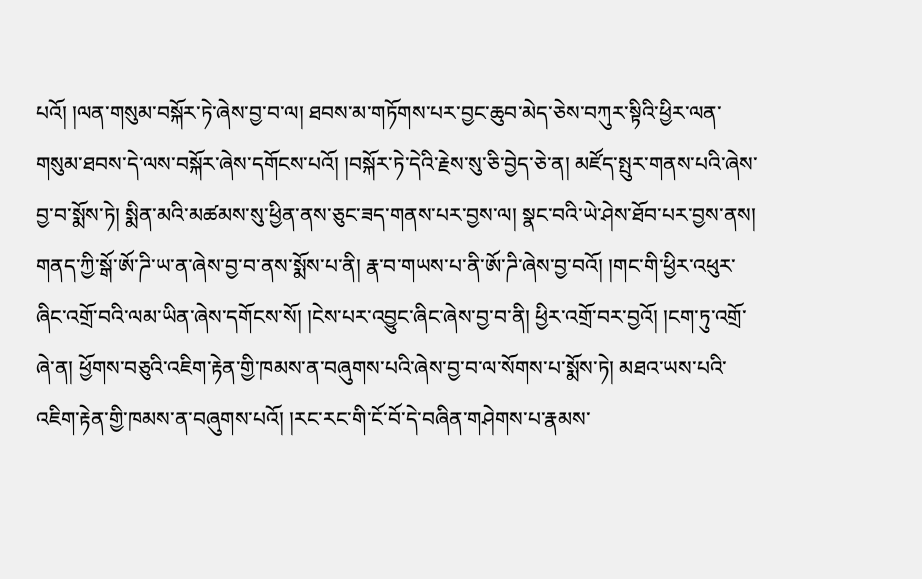པའོ། །ལན་གསུམ་བསྐོར་ཏེ་ཞེས་བྱ་བ་ལ། ཐབས་མ་གཏོགས་པར་བྱང་ཆུབ་མེད་ཅེས་བཀུར་སྟིའི་ཕྱིར་ལན་གསུམ་ཐབས་དེ་ལས་བསྐོར་ཞེས་དགོངས་པའོ། །བསྐོར་ཏེ་དེའི་རྗེས་སུ་ཅི་བྱེད་ཅེ་ན། མཛོད་སྤུར་གནས་པའི་ཞེས་བྱ་བ་སྨོས་ཏེ། སྨིན་མའི་མཚམས་སུ་ཕྱིན་ནས་ཅུང་ཟད་གནས་པར་བྱས་ལ། སྣང་བའི་ཡེ་ཤེས་ཐོབ་པར་བྱས་ནས། གནད་ཀྱི་སྒོ་ཨོ་ཌི་ཡ་ན་ཞེས་བྱ་བ་ནས་སྨོས་པ་ནི། རྣ་བ་གཡས་པ་ནི་ཨོ་ཌི་ཞེས་བྱ་བའོ། །གང་གི་ཕྱིར་འཕུར་ཞིང་འགྲོ་བའི་ལམ་ཡིན་ཞེས་དགོངས་སོ། །ངེས་པར་འབྱུང་ཞིང་ཞེས་བྱ་བ་ནི། ཕྱིར་འགྲོ་བར་བྱའོ། །ངག་ཏུ་འགྲོ་ཞེ་ན། ཕྱོགས་བཅུའི་འཇིག་རྟེན་གྱི་ཁམས་ན་བཞུགས་པའི་ཞེས་བྱ་བ་ལ་སོགས་པ་སྨོས་ཏེ། མཐའ་ཡས་པའི་འཇིག་རྟེན་གྱི་ཁམས་ན་བཞུགས་པའོ། །རང་རང་གི་ངོ་བོ་དེ་བཞིན་གཤེགས་པ་རྣམས་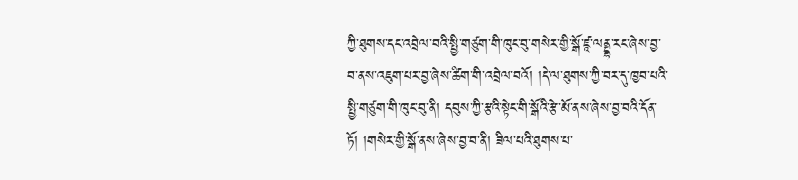ཀྱི་ཐུགས་དང་འབྲེལ་བའི་སྤྱི་གཙུག་གི་ཁུང་བུ་གསེར་གྱི་སྒོ་ཛཱ་ལནྡྷ་རང་ཞེས་བྱ་བ་ནས་འཇུག་པར་བྱ་ཞེས་ཚིག་གི་འབྲེལ་བའོ། །དེ་ལ་ཐུགས་ཀྱི་བར་དུ་ཁྱབ་པའི་སྤྱི་གཙུག་གི་ཁུང་བུ་ནི། དབུས་ཀྱི་རྩའི་སྟེང་གི་སྒོའི་རྩེ་མོ་ནས་ཞེས་བྱ་བའི་དོན་ཏོ། །གསེར་གྱི་སྒོ་ནས་ཞེས་བྱ་བ་ནི། ཟིལ་པའི་ཐུགས་པ་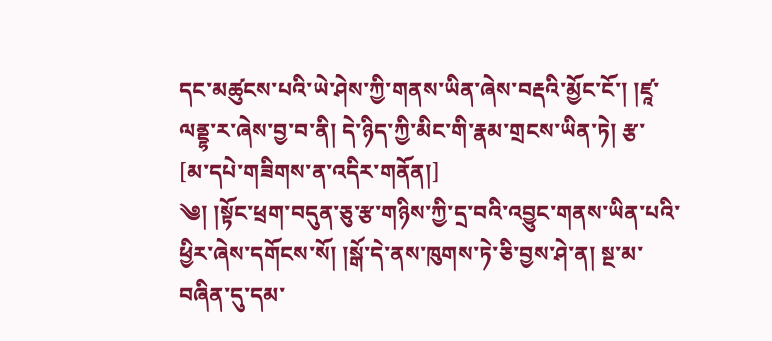དང་མཚུངས་པའི་ཡེ་ཤེས་ཀྱི་གནས་ཡིན་ཞེས་བརྡའི་མྱོང་ངོ་། །ཛཱ་ལནྡྷ་ར་ཞེས་བྱ་བ་ནི། དེ་ཉིད་ཀྱི་མིང་གི་རྣམ་གྲངས་ཡིན་ཏེ། རྩ་
[མ་དཔེ་གཟིགས་ན་འདིར་གནོན།]
༄། །སྟོང་ཕྲག་བདུན་ཅུ་རྩ་གཉིས་ཀྱི་དྲ་བའི་འབྱུང་གནས་ཡིན་པའི་ཕྱིར་ཞེས་དགོངས་སོ། །སྒོ་དེ་ནས་ཁུགས་ཏེ་ཅི་བྱས་ཤེ་ན། སྔ་མ་བཞིན་དུ་དམ་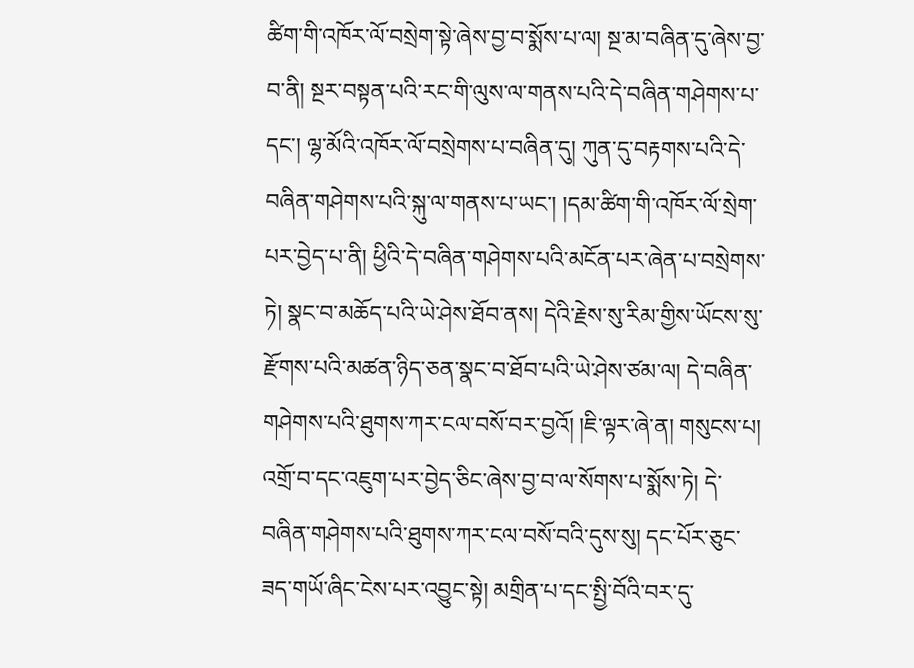ཚིག་གི་འཁོར་ལོ་བསྲེག་སྟེ་ཞེས་བྱ་བ་སྨོས་པ་ལ། སྔ་མ་བཞིན་དུ་ཞེས་བྱ་བ་ནི། སྔར་བསྟན་པའི་རང་གི་ལུས་ལ་གནས་པའི་དེ་བཞིན་གཤེགས་པ་དང་། ལྷ་མོའི་འཁོར་ལོ་བསྲེགས་པ་བཞིན་དུ། ཀུན་དུ་བརྟགས་པའི་དེ་བཞིན་གཤེགས་པའི་སྐུ་ལ་གནས་པ་ཡང་། །དམ་ཚིག་གི་འཁོར་ལོ་སྲེག་པར་བྱེད་པ་ནི། ཕྱིའི་དེ་བཞིན་གཤེགས་པའི་མངོན་པར་ཞེན་པ་བསྲེགས་ཏེ། སྣང་བ་མཆོད་པའི་ཡེ་ཤེས་ཐོབ་ནས། དེའི་རྗེས་སུ་རིམ་གྱིས་ཡོངས་སུ་རྫོགས་པའི་མཚན་ཉིད་ཅན་སྣང་བ་ཐོབ་པའི་ཡེ་ཤེས་ཙམ་ལ། དེ་བཞིན་གཤེགས་པའི་ཐུགས་ཀར་ངལ་བསོ་བར་བྱའོ། །ཇི་ལྟར་ཞེ་ན། གསུངས་པ། འགྲོ་བ་དང་འཇུག་པར་བྱེད་ཅིང་ཞེས་བྱ་བ་ལ་སོགས་པ་སྨོས་ཏེ། དེ་བཞིན་གཤེགས་པའི་ཐུགས་ཀར་ངལ་བསོ་བའི་དུས་སུ། དང་པོར་ཅུང་ཟད་གཡོ་ཞིང་ངེས་པར་འབྱུང་སྟེ། མགྲིན་པ་དང་སྤྱི་བོའི་བར་དུ་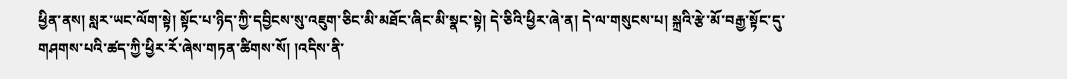ཕྱིན་ནས། སླར་ཡང་ལོག་སྟེ། སྟོང་པ་ཉིད་ཀྱི་དབྱིངས་སུ་འཇུག་ཅིང་མི་མཐོང་ཞིང་མི་སྣང་སྟེ། དེ་ཅིའི་ཕྱིར་ཞེ་ན། དེ་ལ་གསུངས་པ། སྐྲའི་རྩེ་མོ་བརྒྱ་སྟོང་དུ་གཤགས་པའི་ཚད་ཀྱི་ཕྱིར་རོ་ཞེས་གཏན་ཚིགས་སོ། །འདིས་ནི་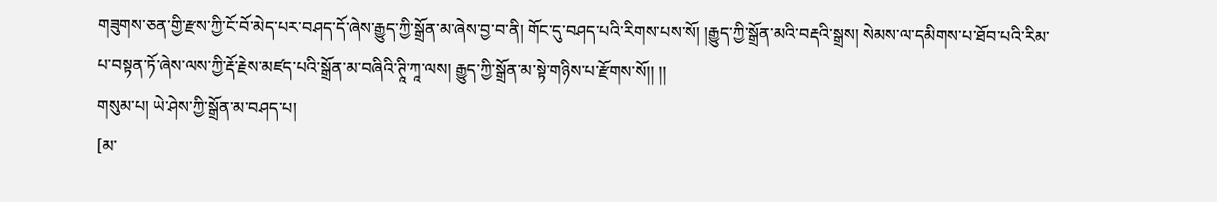གཟུགས་ཅན་གྱི་རྫས་ཀྱི་ངོ་བོ་མེད་པར་བཤད་དོ་ཞེས་རྒྱུད་ཀྱི་སྒྲོན་མ་ཞེས་བྱ་བ་ནི། གོང་དུ་བཤད་པའི་རིགས་པས་སོ། །རྒྱུད་ཀྱི་སྒྲོན་མའི་བརྡའི་སྒྲས། སེམས་ལ་དམིགས་པ་ཐོབ་པའི་རིམ་པ་བསྟན་ཏོ་ཞེས་ལས་ཀྱི་རྡོ་རྗེས་མཛད་པའི་སྒྲོན་མ་བཞིའི་ཊཱི་ཀཱ་ལས། རྒྱུད་ཀྱི་སྒྲོན་མ་སྟེ་གཉིས་པ་རྫོགས་སོ།། །།
གསུམ་པ། ཡེ་ཤེས་ཀྱི་སྒྲོན་མ་བཤད་པ།
[མ་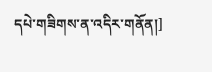དཔེ་གཟིགས་ན་འདིར་གནོན།]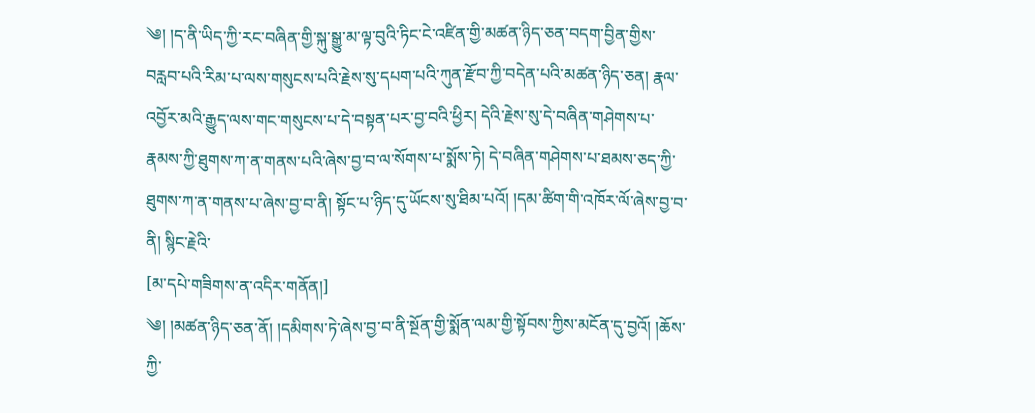༄། །ད་ནི་ཡིད་ཀྱི་རང་བཞིན་གྱི་སྐུ་སྒྱུ་མ་ལྟ་བུའི་ཏིང་ངེ་འཛིན་གྱི་མཚན་ཉིད་ཅན་བདག་བྱིན་གྱིས་བརླབ་པའི་རིམ་པ་ལས་གསུངས་པའི་རྗེས་སུ་དཔག་པའི་ཀུན་རྫོབ་ཀྱི་བདེན་པའི་མཚན་ཉིད་ཅན། རྣལ་འབྱོར་མའི་རྒྱུད་ལས་གང་གསུངས་པ་དེ་བསྟན་པར་བྱ་བའི་ཕྱིར། དེའི་རྗེས་སུ་དེ་བཞིན་གཤེགས་པ་རྣམས་ཀྱི་ཐུགས་ཀ་ན་གནས་པའི་ཞེས་བྱ་བ་ལ་སོགས་པ་སྨོས་ཏེ། དེ་བཞིན་གཤེགས་པ་ཐམས་ཅད་ཀྱི་ཐུགས་ཀ་ན་གནས་པ་ཞེས་བྱ་བ་ནི། སྟོང་པ་ཉིད་དུ་ཡོངས་སུ་ཐིམ་པའོ། །དམ་ཚིག་གི་འཁོར་ལོ་ཞེས་བྱ་བ་ནི། སྙིང་རྗེའི་
[མ་དཔེ་གཟིགས་ན་འདིར་གནོན།]
༄། །མཚན་ཉིད་ཅན་ནོ། །དམིགས་ཏེ་ཞེས་བྱ་བ་ནི་སྔོན་གྱི་སྨོན་ལམ་གྱི་སྟོབས་ཀྱིས་མངོན་དུ་བྱའོ། །ཆོས་ཀྱི་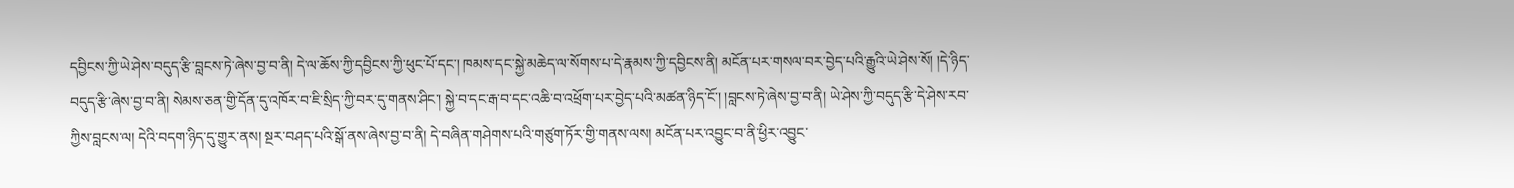དབྱིངས་ཀྱི་ཡེ་ཤེས་བདུད་རྩི་བླངས་ཏེ་ཞེས་བྱ་བ་ནི། དེ་ལ་ཆོས་ཀྱི་དབྱིངས་ཀྱི་ཕུང་པོ་དང་། ཁམས་དང་སྐྱེ་མཆེད་ལ་སོགས་པ་དེ་རྣམས་ཀྱི་དབྱིངས་ནི། མངོན་པར་གསལ་བར་བྱེད་པའི་རྒྱུའི་ཡེ་ཤེས་སོ། །དེ་ཉིད་བདུད་རྩི་ཞེས་བྱ་བ་ནི། སེམས་ཅན་གྱི་དོན་དུ་འཁོར་བ་ཇི་སྲིད་ཀྱི་བར་དུ་གནས་ཤིང་། སྐྱེ་བ་དང་རྒ་བ་དང་འཆི་བ་འཕྲོག་པར་བྱེད་པའི་མཚན་ཉིད་ངོ་། །བླངས་ཏེ་ཞེས་བྱ་བ་ནི། ཡེ་ཤེས་ཀྱི་བདུད་རྩི་དེ་ཤེས་རབ་ཀྱིས་བླངས་ལ། དེའི་བདག་ཉིད་དུ་གྱུར་ནས། སྔར་བཤད་པའི་སྒོ་ནས་ཞེས་བྱ་བ་ནི། དེ་བཞིན་གཤེགས་པའི་གཙུག་ཏོར་གྱི་གནས་ལས། མངོན་པར་འབྱུང་བ་ནི་ཕྱིར་འབྱུང་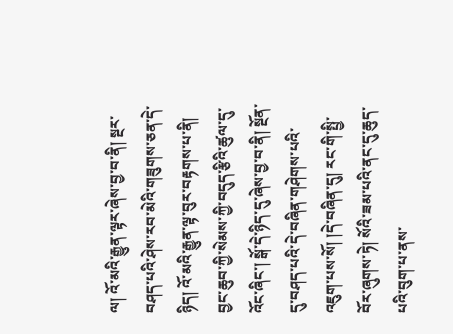ལ། འོ་མའི་རྒྱུན་ལྟར་ཞེས་བྱ་བ་ནི། སྔར་བཤད་པའི་ཤེས་རབ་མེའི་གཟུགས་ཅན་དེ་ཉིད། འོ་མའི་རྒྱུན་ལྟ་བུར་བརྟགས་པ་ནི། བྱང་ཆུབ་ཀྱི་སེམས་ཀྱི་བདུད་རྩིའི་ཚུལ་དུ་འོང་ཞིང་། སྒོ་དེ་ཉིད་དུ་ཞེས་བྱ་བ་ནི། སྔོན་དུ་བཤད་པའི་དེ་བཞིན་གཤེགས་པའི་འཇུག་པས་སོ། །དེ་བཞིན་དུ། རང་གི་སྤྱི་བོར་ཞུགས་ཏེ། སོའི་ཟམ་པའི་ནང་དུ་ཆུད་པའི་བུག་པ་ནས་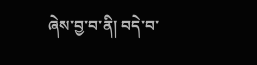ཞེས་བྱ་བ་ནི། བདེ་བ་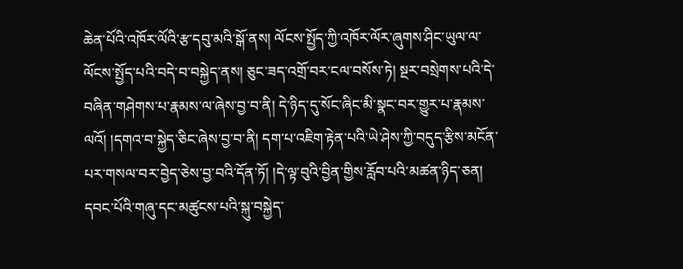ཆེན་པོའི་འཁོར་ལོའི་རྩ་དབུ་མའི་སྒོ་ནས། ལོངས་སྤྱོད་ཀྱི་འཁོར་ལོར་ཞུགས་ཤིང་ཡུལ་ལ་ལོངས་སྤྱོད་པའི་བདེ་བ་བསྐྱེད་ནས། ཅུང་ཟད་འགྲོ་བར་ངལ་བསོས་ཏེ། སྔར་བསྲེགས་པའི་དེ་བཞིན་གཤེགས་པ་རྣམས་ལ་ཞེས་བྱ་བ་ནི། དེ་ཉིད་དུ་སོང་ཞིང་མི་སྣང་བར་གྱུར་པ་རྣམས་ལའོ། །དགའ་བ་སྐྱེད་ཅིང་ཞེས་བྱ་བ་ནི། དག་པ་འཇིག་རྟེན་པའི་ཡེ་ཤེས་ཀྱི་བདུད་རྩིས་མངོན་པར་གསལ་བར་བྱེད་ཅེས་བྱ་བའི་དོན་ཏོ། །དེ་ལྟ་བུའི་བྱིན་གྱིས་རློབ་པའི་མཚན་ཉིད་ཅན། དབང་པོའི་གཞུ་དང་མཚུངས་པའི་སྐུ་བསྐྱེད་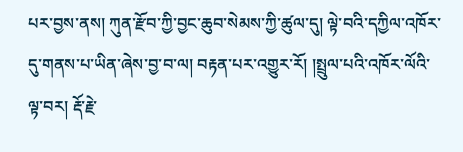པར་བྱས་ནས། ཀུན་རྫོབ་ཀྱི་བྱང་ཆུབ་སེམས་ཀྱི་ཚུལ་དུ། ལྟེ་བའི་དཀྱིལ་འཁོར་དུ་གནས་པ་ཡིན་ཞེས་བྱ་བ་ལ། བརྟན་པར་འགྱུར་རོ། །སྤྲུལ་པའི་འཁོར་ལོའི་ལྟ་བར། རྡོ་རྗེ་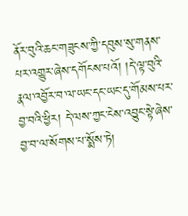ནོར་བུའི་ཆང་གཟུངས་ཀྱི་དབུས་སུ་གནས་པར་འགྱུར་ཞེས་དགོངས་པའོ། །དེ་ལྟ་བུའི་རྣལ་འབྱོར་བ་ལ་ཡང་དང་ཡང་དུ་གོམས་པར་བྱ་བའི་ཕྱིར། དེ་ལས་ཀྱང་ངེས་འབྱུང་སྟེ་ཞེས་བྱ་བ་ལ་སོགས་པ་སྨོས་ཏེ།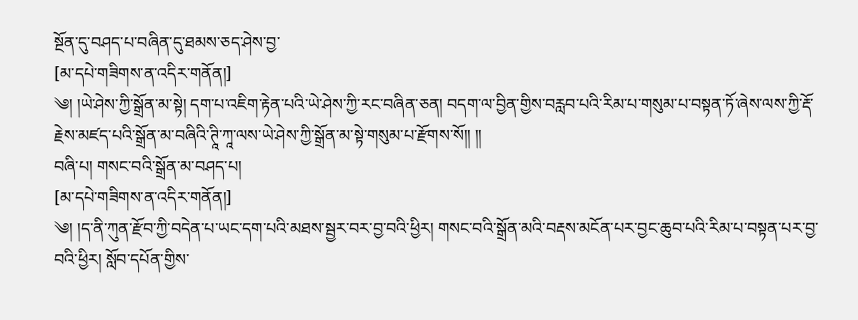སྔོན་དུ་བཤད་པ་བཞིན་དུ་ཐམས་ཅད་ཤེས་བྱ་
[མ་དཔེ་གཟིགས་ན་འདིར་གནོན།]
༄། །ཡེ་ཤེས་ཀྱི་སྒྲོན་མ་སྟེ། དག་པ་འཇིག་རྟེན་པའི་ཡེ་ཤེས་ཀྱི་རང་བཞིན་ཅན། བདག་ལ་བྱིན་གྱིས་བརླབ་པའི་རིམ་པ་གསུམ་པ་བསྟན་ཏོ་ཞེས་ལས་ཀྱི་རྡོ་རྗེས་མཛད་པའི་སྒྲོན་མ་བཞིའི་ཊཱི་ཀཱ་ལས་ཡེ་ཤེས་ཀྱི་སྒྲོན་མ་སྟེ་གསུམ་པ་རྫོགས་སོ།། །།
བཞི་པ། གསང་བའི་སྒྲོན་མ་བཤད་པ།
[མ་དཔེ་གཟིགས་ན་འདིར་གནོན།]
༄། །ད་ནི་ཀུན་རྫོབ་ཀྱི་བདེན་པ་ཡང་དག་པའི་མཐས་སྦྱར་བར་བྱ་བའི་ཕྱིར། གསང་བའི་སྒྲོན་མའི་བརྡས་མངོན་པར་བྱང་ཆུབ་པའི་རིམ་པ་བསྟན་པར་བྱ་བའི་ཕྱིར། སློབ་དཔོན་གྱིས་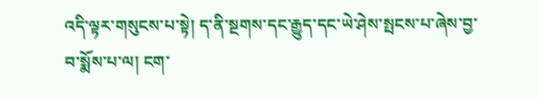འདི་ལྟར་གསུངས་པ་སྟེ། ད་ནི་སྔགས་དང་རྒྱུད་དང་ཡེ་ཤེས་སྤངས་པ་ཞེས་བྱ་བ་སྨོས་པ་ལ། ངག་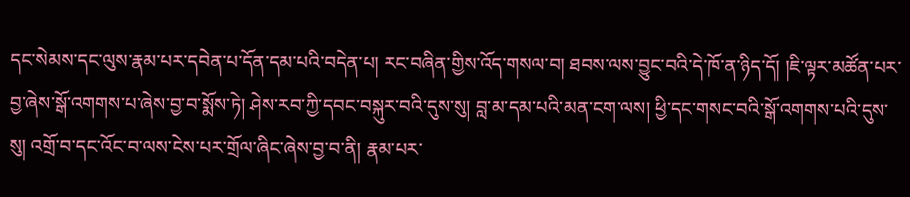དང་སེམས་དང་ལུས་རྣམ་པར་དབེན་པ་དོན་དམ་པའི་བདེན་པ། རང་བཞིན་གྱིས་འོད་གསལ་བ། ཐབས་ལས་བྱུང་བའི་དེ་ཁོ་ན་ཉིད་དོ། །ཇི་ལྟར་མཚོན་པར་བྱ་ཞེས་སྒོ་འགགས་པ་ཞེས་བྱ་བ་སྨོས་ཏེ། ཤེས་རབ་ཀྱི་དབང་བསྐུར་བའི་དུས་སུ། བླ་མ་དམ་པའི་མན་ངག་ལས། ཕྱི་དང་གསང་བའི་སྒོ་འགགས་པའི་དུས་སུ། འགྲོ་བ་དང་འོང་བ་ལས་ངེས་པར་གྲོལ་ཞིང་ཞེས་བྱ་བ་ནི། རྣམ་པར་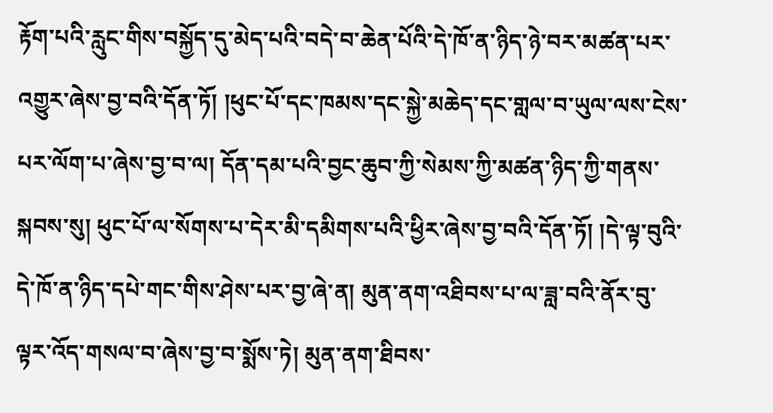རྟོག་པའི་རླུང་གིས་བསྐྱོད་དུ་མེད་པའི་བདེ་བ་ཆེན་པོའི་དེ་ཁོ་ན་ཉིད་ཉེ་བར་མཚན་པར་འགྱུར་ཞེས་བྱ་བའི་དོན་ཏོ། །ཕུང་པོ་དང་ཁམས་དང་སྐྱེ་མཆེད་དང་གླལ་བ་ཡུལ་ལས་ངེས་པར་ལོག་པ་ཞེས་བྱ་བ་ལ། དོན་དམ་པའི་བྱང་ཆུབ་ཀྱི་སེམས་ཀྱི་མཚན་ཉིད་ཀྱི་གནས་སྐབས་སུ། ཕུང་པོ་ལ་སོགས་པ་དེར་མི་དམིགས་པའི་ཕྱིར་ཞེས་བྱ་བའི་དོན་ཏོ། །དེ་ལྟ་བུའི་དེ་ཁོ་ན་ཉིད་དཔེ་གང་གིས་ཤེས་པར་བྱ་ཞེ་ན། མུན་ནག་འཐིབས་པ་ལ་ཟླ་བའི་ནོར་བུ་ལྟར་འོད་གསལ་བ་ཞེས་བྱ་བ་སྨོས་ཏེ། མུན་ནག་ཐིབས་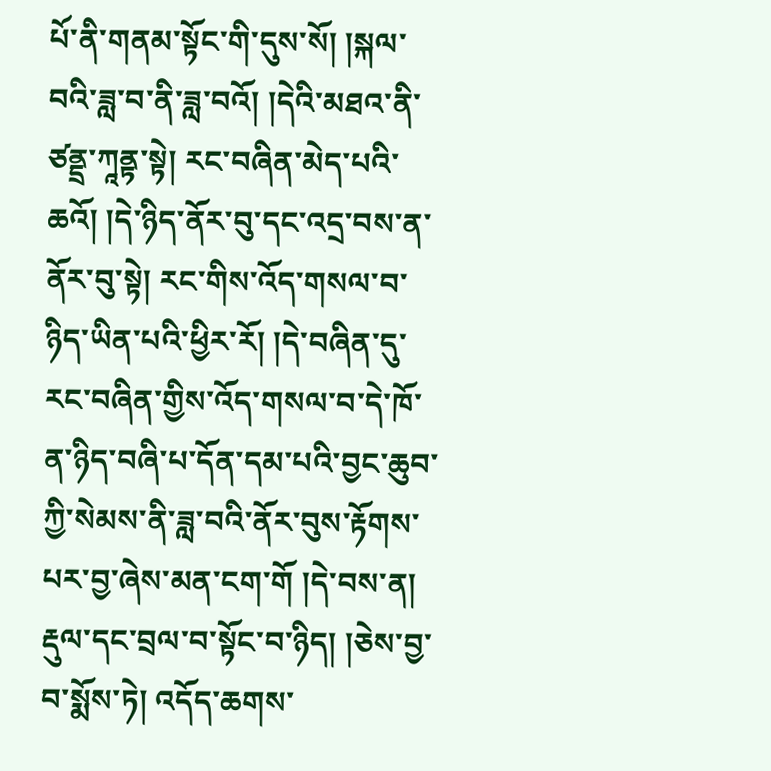པོ་ནི་གནམ་སྟོང་གི་དུས་སོ། །སྐལ་བའི་ཟླ་བ་ནི་ཟླ་བའོ། །དེའི་མཐའ་ནི་ཙནྡྲ་ཀཱནྟ་སྟེ། རང་བཞིན་མེད་པའི་ཆའོ། །དེ་ཉིད་ནོར་བུ་དང་འདྲ་བས་ན་ནོར་བུ་སྟེ། རང་གིས་འོད་གསལ་བ་ཉིད་ཡིན་པའི་ཕྱིར་རོ། །དེ་བཞིན་དུ་རང་བཞིན་གྱིས་འོད་གསལ་བ་དེ་ཁོ་ན་ཉིད་བཞི་པ་དོན་དམ་པའི་བྱང་ཆུབ་ཀྱི་སེམས་ནི་ཟླ་བའི་ནོར་བུས་རྟོགས་པར་བྱ་ཞེས་མན་ངག་གོ །དེ་བས་ན། རྡུལ་དང་བྲལ་བ་སྟོང་བ་ཉིད། །ཅེས་བྱ་བ་སྨོས་ཏེ། འདོད་ཆགས་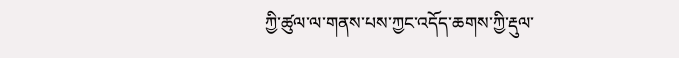ཀྱི་ཚུལ་ལ་གནས་པས་ཀྱང་འདོད་ཆགས་ཀྱི་རྡུལ་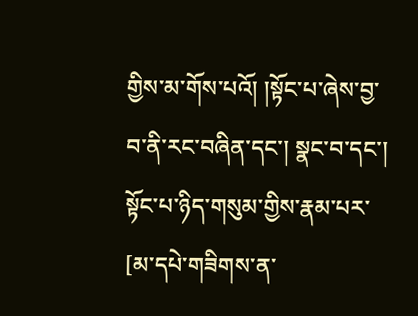གྱིས་མ་གོས་པའོ། །སྟོང་པ་ཞེས་བྱ་བ་ནི་རང་བཞིན་དང་། སྣང་བ་དང་། སྟོང་པ་ཉིད་གསུམ་གྱིས་རྣམ་པར་
[མ་དཔེ་གཟིགས་ན་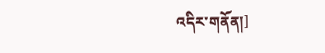འདིར་གནོན།]